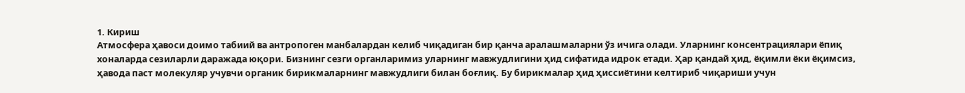1. Кириш
Атмосфера ҳавоси доимо табиий ва антропоген манбалардан келиб чиқадиган бир қанча аралашмаларни ўз ичига олади. Уларнинг консентрациялари ёпиқ хоналарда сезиларли даражада юқори. Бизнинг сезги органларимиз уларнинг мавжудлигини ҳид сифатида идрок етади. Ҳар қандай ҳид, ёқимли ёки ёқимсиз, ҳавода паст молекуляр учувчи органик бирикмаларнинг мавжудлиги билан боғлиқ. Бу бирикмалар ҳид ҳиссиётини келтириб чиқариши учун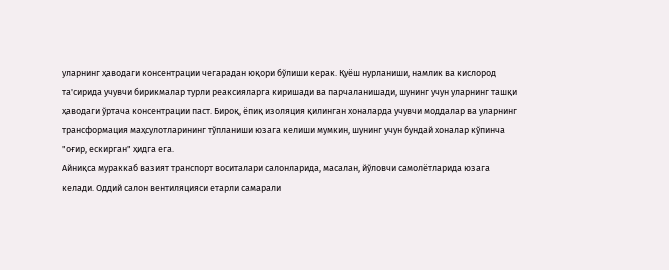уларнинг ҳаводаги консентрации чегарадан юқори бўлиши керак. Қуёш нурланиши, намлик ва кислород та'сирида учувчи бирикмалар турли реаксияларга киришади ва парчаланишади, шунинг учун уларнинг ташқи ҳаводаги ўртача консентрации паст. Бироқ, ёпиқ изоляция қилинган хоналарда учувчи моддалар ва уларнинг трансформация маҳсулотларининг тўпланиши юзага келиши мумкин, шунинг учун бундай хоналар кўпинча "оғир, ескирган" ҳидга ега.
Айниқса мураккаб вазият транспорт воситалари салонларида, масалан, йўловчи самолётларида юзага келади. Оддий салон вентиляцияси етарли самарали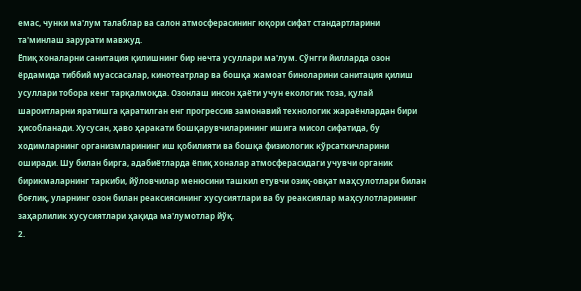емас, чунки ма'лум талаблар ва салон атмосферасининг юқори сифат стандартларини та'минлаш зарурати мавжуд.
Ёпиқ хоналарни санитация қилишнинг бир нечта усуллари ма'лум. Сўнгги йилларда озон ёрдамида тиббий муассасалар, кинотеатрлар ва бошқа жамоат биноларини санитация қилиш усуллари тобора кенг тарқалмоқда. Озонлаш инсон ҳаёти учун екологик тоза, қулай шароитларни яратишга қаратилган енг прогрессив замонавий технологик жараёнлардан бири ҳисобланади. Хусусан, ҳаво ҳаракати бошқарувчиларининг ишига мисол сифатида, бу ходимларнинг организмларининг иш қобилияти ва бошқа физиологик кўрсаткичларини оширади. Шу билан бирга, адабиётларда ёпиқ хоналар атмосферасидаги учувчи органик бирикмаларнинг таркиби, йўловчилар менюсини ташкил етувчи озиқ-овқат маҳсулотлари билан боғлиқ, уларнинг озон билан реаксиясининг хусусиятлари ва бу реаксиялар маҳсулотларининг заҳарлилик хусусиятлари ҳақида ма'лумотлар йўқ.
2.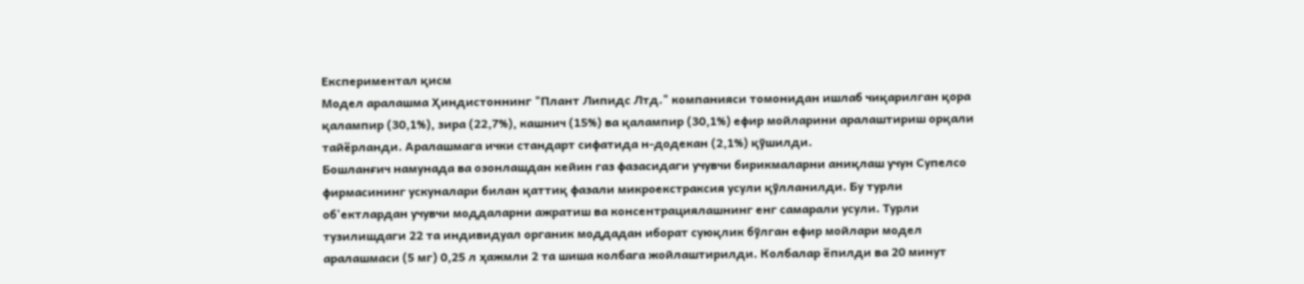Експериментал қисм
Модел аралашма Ҳиндистоннинг "Плант Липидс Лтд." компанияси томонидан ишлаб чиқарилган қора қалампир (30,1%), зира (22,7%), кашнич (15%) ва қалампир (30,1%) ефир мойларини аралаштириш орқали тайёрланди. Аралашмага ички стандарт сифатида н-додекан (2,1%) қўшилди.
Бошланғич намунада ва озонлашдан кейин газ фазасидаги учувчи бирикмаларни аниқлаш учун Супелcо фирмасининг ускуналари билан қаттиқ фазали микроекстраксия усули қўлланилди. Бу турли об'ектлардан учувчи моддаларни ажратиш ва консентрациялашнинг енг самарали усули. Турли тузилишдаги 22 та индивидуал органик моддадан иборат суюқлик бўлган ефир мойлари модел аралашмаси (5 мг) 0,25 л ҳажмли 2 та шиша колбага жойлаштирилди. Колбалар ёпилди ва 20 минут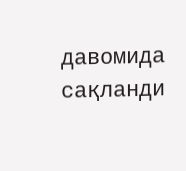давомида сақланди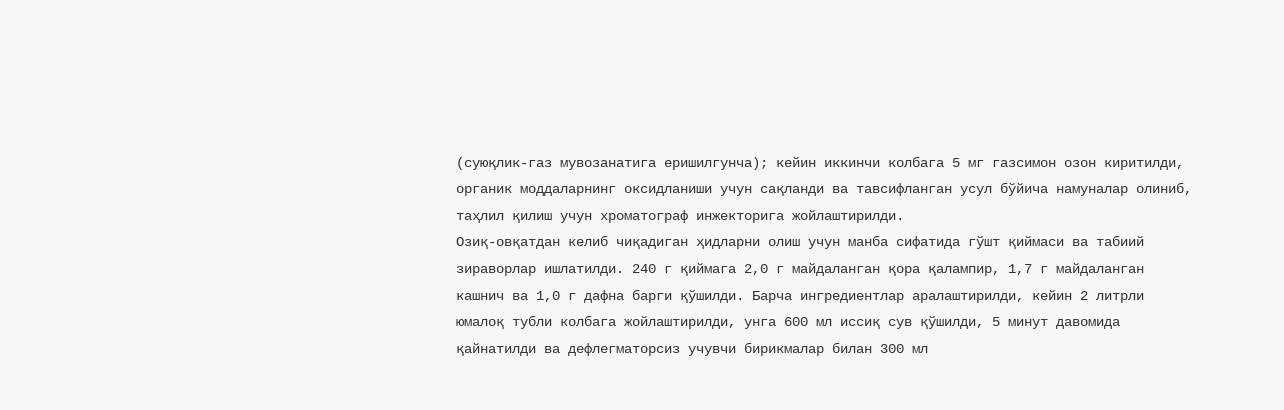(суюқлик-газ мувозанатига еришилгунча); кейин иккинчи колбага 5 мг газсимон озон киритилди, органик моддаларнинг оксидланиши учун сақланди ва тавсифланган усул бўйича намуналар олиниб, таҳлил қилиш учун хроматограф инжекторига жойлаштирилди.
Озиқ-овқатдан келиб чиқадиган ҳидларни олиш учун манба сифатида гўшт қиймаси ва табиий зираворлар ишлатилди. 240 г қиймага 2,0 г майдаланган қора қалампир, 1,7 г майдаланган кашнич ва 1,0 г дафна барги қўшилди. Барча ингредиентлар аралаштирилди, кейин 2 литрли юмалоқ тубли колбага жойлаштирилди, унга 600 мл иссиқ сув қўшилди, 5 минут давомида қайнатилди ва дефлегматорсиз учувчи бирикмалар билан 300 мл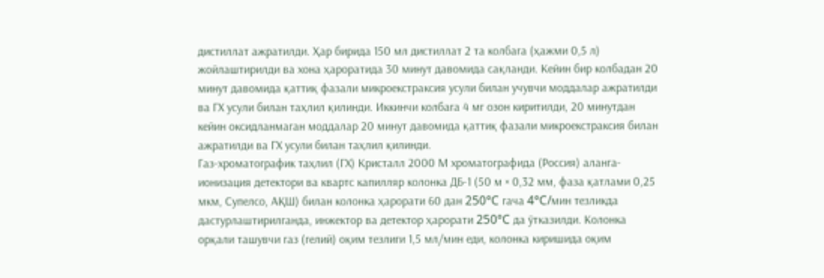дистиллат ажратилди. Ҳар бирида 150 мл дистиллат 2 та колбага (ҳажми 0,5 л) жойлаштирилди ва хона ҳароратида 30 минут давомида сақланди. Кейин бир колбадан 20 минут давомида қаттиқ фазали микроекстраксия усули билан учувчи моддалар ажратилди ва ГХ усули билан таҳлил қилинди. Иккинчи колбага 4 мг озон киритилди, 20 минутдан кейин оксидланмаган моддалар 20 минут давомида қаттиқ фазали микроекстраксия билан ажратилди ва ГХ усули билан таҳлил қилинди.
Газ-хроматографик таҳлил (ГХ) Кристалл 2000 М хроматографида (Россия) аланга-ионизация детектори ва квартс капилляр колонка ДБ-1 (50 м × 0,32 мм, фаза қатлами 0,25 мкм, Супелcо, АҚШ) билан колонка ҳарорати 60 дан 250°C гача 4°C/мин тезликда дастурлаштирилганда, инжектор ва детектор ҳарорати 250°C да ўтказилди. Колонка орқали ташувчи газ (гелий) оқим тезлиги 1,5 мл/мин еди, колонка киришида оқим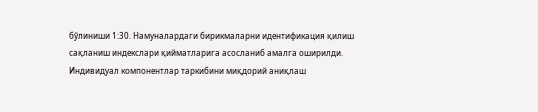бўлиниши 1:30. Намуналардаги бирикмаларни идентификация қилиш сақланиш индекслари қийматларига асосланиб амалга оширилди. Индивидуал компонентлар таркибини миқдорий аниқлаш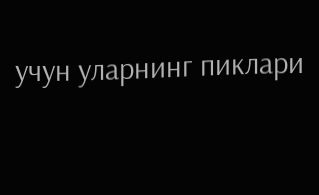учун уларнинг пиклари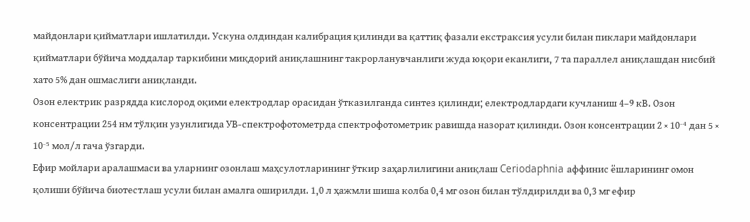майдонлари қийматлари ишлатилди. Ускуна олдиндан калибрация қилинди ва қаттиқ фазали екстраксия усули билан пиклари майдонлари қийматлари бўйича моддалар таркибини миқдорий аниқлашнинг такрорланувчанлиги жуда юқори еканлиги, 7 та параллел аниқлашдан нисбий хато 5% дан ошмаслиги аниқланди.
Озон електрик разрядда кислород оқими електродлар орасидан ўтказилганда синтез қилинди; електродлардаги кучланиш 4–9 кВ. Озон консентрации 254 нм тўлқин узунлигида УВ-спектрофотометрда спектрофотометрик равишда назорат қилинди. Озон консентрации 2 × 10⁻⁴ дан 5 × 10⁻⁵ мол/л гача ўзгарди.
Ефир мойлари аралашмаси ва уларнинг озонлаш маҳсулотларининг ўткир заҳарлилигини аниқлаш Ceriodaphnia аффинис ёшларининг омон қолиши бўйича биотестлаш усули билан амалга оширилди. 1,0 л ҳажмли шиша колба 0,4 мг озон билан тўлдирилди ва 0,3 мг ефир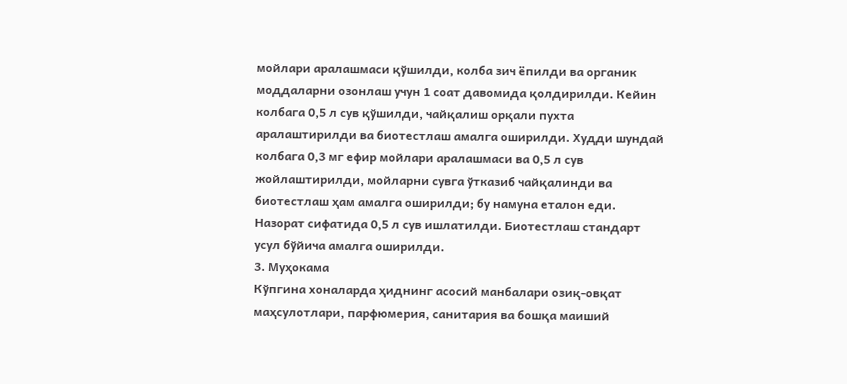мойлари аралашмаси қўшилди, колба зич ёпилди ва органик моддаларни озонлаш учун 1 соат давомида қолдирилди. Кейин колбага 0,5 л сув қўшилди, чайқалиш орқали пухта аралаштирилди ва биотестлаш амалга оширилди. Худди шундай колбага 0,3 мг ефир мойлари аралашмаси ва 0,5 л сув жойлаштирилди, мойларни сувга ўтказиб чайқалинди ва биотестлаш ҳам амалга оширилди; бу намуна еталон еди. Назорат сифатида 0,5 л сув ишлатилди. Биотестлаш стандарт усул бўйича амалга оширилди.
3. Муҳокама
Кўпгина хоналарда ҳиднинг асосий манбалари озиқ-овқат маҳсулотлари, парфюмерия, санитария ва бошқа маиший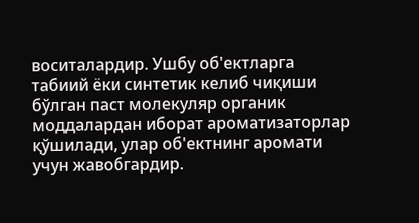воситалардир. Ушбу об'ектларга табиий ёки синтетик келиб чиқиши бўлган паст молекуляр органик моддалардан иборат ароматизаторлар қўшилади, улар об'ектнинг аромати учун жавобгардир.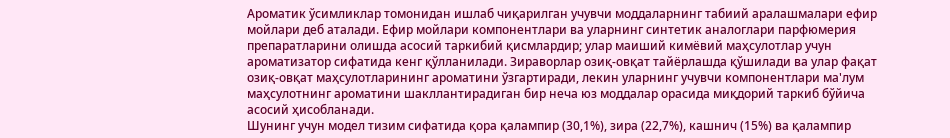Ароматик ўсимликлар томонидан ишлаб чиқарилган учувчи моддаларнинг табиий аралашмалари ефир мойлари деб аталади. Ефир мойлари компонентлари ва уларнинг синтетик аналоглари парфюмерия препаратларини олишда асосий таркибий қисмлардир; улар маиший кимёвий маҳсулотлар учун ароматизатор сифатида кенг қўлланилади. Зираворлар озиқ-овқат тайёрлашда қўшилади ва улар фақат озиқ-овқат маҳсулотларининг ароматини ўзгартиради, лекин уларнинг учувчи компонентлари ма'лум маҳсулотнинг ароматини шакллантирадиган бир неча юз моддалар орасида миқдорий таркиб бўйича асосий ҳисобланади.
Шунинг учун модел тизим сифатида қора қалампир (30,1%), зира (22,7%), кашнич (15%) ва қалампир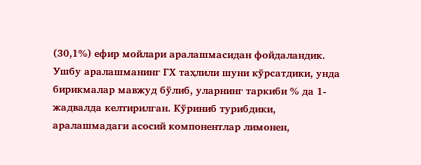(30,1%) ефир мойлари аралашмасидан фойдаландик. Ушбу аралашманинг ГХ таҳлили шуни кўрсатдики, унда бирикмалар мавжуд бўлиб, уларнинг таркиби % да 1-жадвалда келтирилган. Кўриниб турибдики, аралашмадаги асосий компонентлар лимонен,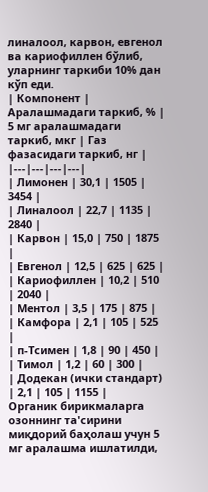линалоол, карвон, евгенол ва кариофиллен бўлиб, уларнинг таркиби 10% дан кўп еди.
| Компонент | Аралашмадаги таркиб, % | 5 мг аралашмадаги таркиб, мкг | Газ фазасидаги таркиб, нг |
|---|---|---|---|
| Лимонен | 30,1 | 1505 | 3454 |
| Линалоол | 22,7 | 1135 | 2840 |
| Карвон | 15,0 | 750 | 1875 |
| Евгенол | 12,5 | 625 | 625 |
| Кариофиллен | 10,2 | 510 | 2040 |
| Ментол | 3,5 | 175 | 875 |
| Камфора | 2,1 | 105 | 525 |
| п-Тсимен | 1,8 | 90 | 450 |
| Тимол | 1,2 | 60 | 300 |
| Додекан (ички стандарт) | 2,1 | 105 | 1155 |
Органик бирикмаларга озоннинг та'сирини миқдорий баҳолаш учун 5 мг аралашма ишлатилди,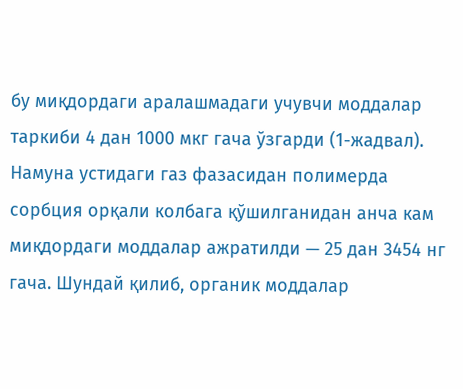бу миқдордаги аралашмадаги учувчи моддалар таркиби 4 дан 1000 мкг гача ўзгарди (1-жадвал). Намуна устидаги газ фазасидан полимерда сорбция орқали колбага қўшилганидан анча кам миқдордаги моддалар ажратилди — 25 дан 3454 нг гача. Шундай қилиб, органик моддалар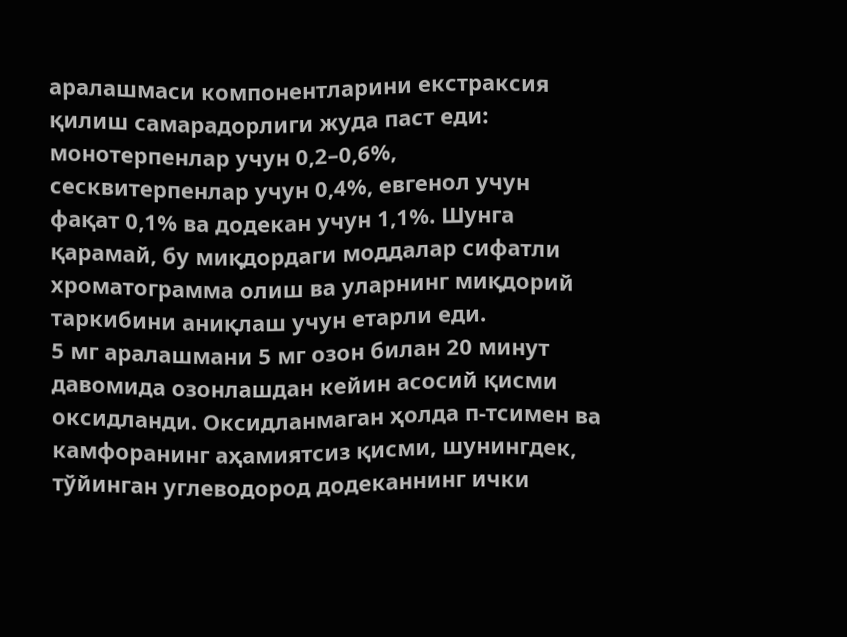аралашмаси компонентларини екстраксия қилиш самарадорлиги жуда паст еди: монотерпенлар учун 0,2–0,6%, сесквитерпенлар учун 0,4%, евгенол учун фақат 0,1% ва додекан учун 1,1%. Шунга қарамай, бу миқдордаги моддалар сифатли хроматограмма олиш ва уларнинг миқдорий таркибини аниқлаш учун етарли еди.
5 мг аралашмани 5 мг озон билан 20 минут давомида озонлашдан кейин асосий қисми оксидланди. Оксидланмаган ҳолда п-тсимен ва камфоранинг аҳамиятсиз қисми, шунингдек, тўйинган углеводород додеканнинг ички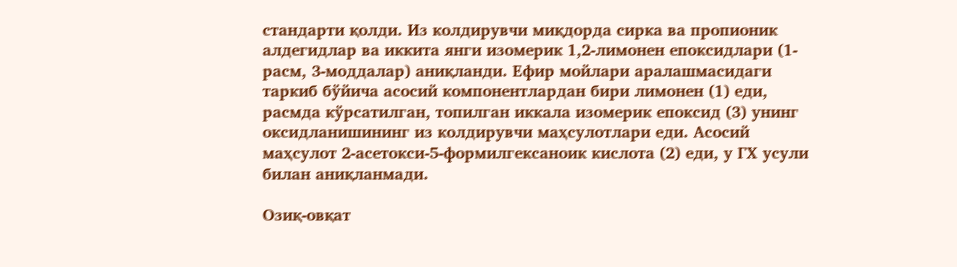стандарти қолди. Из колдирувчи миқдорда сирка ва пропионик алдегидлар ва иккита янги изомерик 1,2-лимонен епоксидлари (1-расм, 3-моддалар) аниқланди. Ефир мойлари аралашмасидаги таркиб бўйича асосий компонентлардан бири лимонен (1) еди, расмда кўрсатилган, топилган иккала изомерик епоксид (3) унинг оксидланишининг из колдирувчи маҳсулотлари еди. Асосий маҳсулот 2-асетокси-5-формилгексаноик кислота (2) еди, у ГХ усули билан аниқланмади.

Озиқ-овқат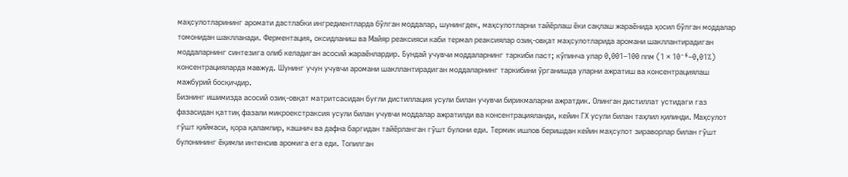маҳсулотларининг аромати дастлабки ингредиентларда бўлган моддалар, шунингдек, маҳсулотларни тайёрлаш ёки сақлаш жараёнида ҳосил бўлган моддалар томонидан шаклланади. Ферментация, оксидланиш ва Майяр реаксияси каби термал реаксиялар озиқ-овқат маҳсулотларида аромани шакллантирадиган моддаларнинг синтезига олиб келадиган асосий жараёнлардир. Бундай учувчи моддаларнинг таркиби паст; кўпинча улар 0,001–100 ппм (1 × 10⁻⁶–0,01%) консентрацияларда мавжуд. Шунинг учун учувчи аромани шакллантирадиган моддаларнинг таркибини ўрганишда уларни ажратиш ва консентрациялаш мажбурий босқичдир.
Бизнинг ишимизда асосий озиқ-овқат матритсасидан буғли дистиллация усули билан учувчи бирикмаларни ажратдик. Олинган дистиллат устидаги газ фазасидан қаттиқ фазали микроекстраксия усули билан учувчи моддалар ажратилди ва консентрацияланди, кейин ГХ усули билан таҳлил қилинди. Маҳсулот гўшт қиймаси, қора қалампир, кашнич ва дафна баргидан тайёрланган гўшт булони еди. Термик ишлов беришдан кейин маҳсулот зираворлар билан гўшт булонининг ёқимли интенсив аромига ега еди. Топилган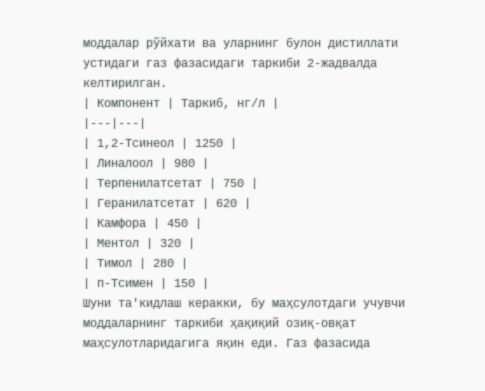моддалар рўйхати ва уларнинг булон дистиллати устидаги газ фазасидаги таркиби 2-жадвалда келтирилган.
| Компонент | Таркиб, нг/л |
|---|---|
| 1,2-Тсинеол | 1250 |
| Линалоол | 980 |
| Терпенилатсетат | 750 |
| Геранилатсетат | 620 |
| Камфора | 450 |
| Ментол | 320 |
| Тимол | 280 |
| п-Тсимен | 150 |
Шуни та'кидлаш керакки, бу маҳсулотдаги учувчи моддаларнинг таркиби ҳақиқий озиқ-овқат маҳсулотларидагига яқин еди. Газ фазасида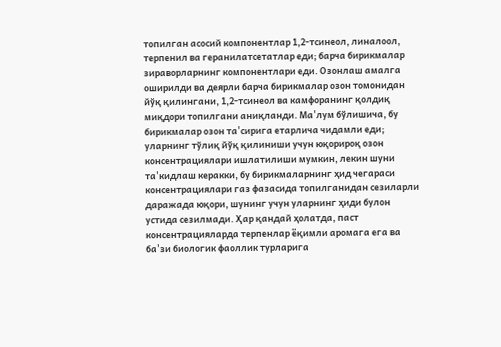топилган асосий компонентлар 1,2-тсинеол, линалоол, терпенил ва геранилатсетатлар еди; барча бирикмалар зираворларнинг компонентлари еди. Озонлаш амалга оширилди ва деярли барча бирикмалар озон томонидан йўқ қилингани, 1,2-тсинеол ва камфоранинг қолдиқ миқдори топилгани аниқланди. Ма'лум бўлишича, бу бирикмалар озон та'сирига етарлича чидамли еди; уларнинг тўлиқ йўқ қилиниши учун юқорироқ озон консентрациялари ишлатилиши мумкин, лекин шуни та'кидлаш керакки, бу бирикмаларнинг ҳид чегараси консентрациялари газ фазасида топилганидан сезиларли даражада юқори, шунинг учун уларнинг ҳиди булон устида сезилмади. Ҳар қандай ҳолатда, паст консентрацияларда терпенлар ёқимли аромага ега ва ба'зи биологик фаоллик турларига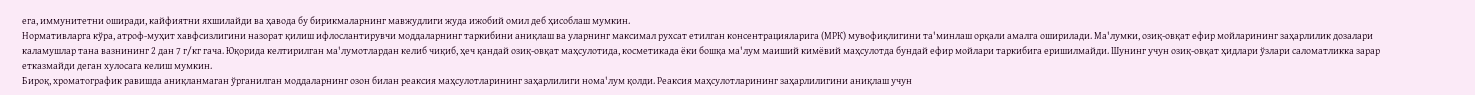ега, иммунитетни оширади, кайфиятни яхшилайди ва ҳавода бу бирикмаларнинг мавжудлиги жуда ижобий омил деб ҳисоблаш мумкин.
Нормативларга кўра, атроф-муҳит хавфсизлигини назорат қилиш ифлослантирувчи моддаларнинг таркибини аниқлаш ва уларнинг максимал рухсат етилган консентрацияларига (МРК) мувофиқлигини та'минлаш орқали амалга оширилади. Ма'лумки, озиқ-овқат ефир мойларининг заҳарлилик дозалари каламушлар тана вазнининг 2 дан 7 г/кг гача. Юқорида келтирилган ма'лумотлардан келиб чиқиб, ҳеч қандай озиқ-овқат маҳсулотида, косметикада ёки бошқа ма'лум маиший кимёвий маҳсулотда бундай ефир мойлари таркибига еришилмайди. Шунинг учун озиқ-овқат ҳидлари ўзлари саломатликка зарар етказмайди деган хулосага келиш мумкин.
Бироқ, хроматографик равишда аниқланмаган ўрганилган моддаларнинг озон билан реаксия маҳсулотларининг заҳарлилиги нома'лум қолди. Реаксия маҳсулотларининг заҳарлилигини аниқлаш учун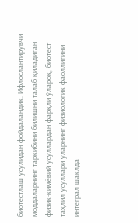биотестлаш усулидан фойдаландик. Ифлослантирувчи моддаларнинг таркибини билишни талаб қиладиган физик-кимёвий усуллардан фарқли ўлароқ, биотест таҳлил усуллари уларнинг физиологик фаоллигини интеграл шаклда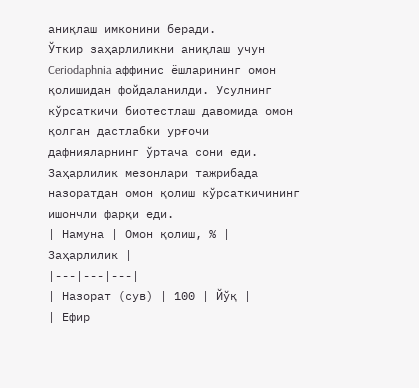аниқлаш имконини беради.
Ўткир заҳарлиликни аниқлаш учун Ceriodaphnia аффинис ёшларининг омон қолишидан фойдаланилди. Усулнинг кўрсаткичи биотестлаш давомида омон қолган дастлабки урғочи дафнияларнинг ўртача сони еди. Заҳарлилик мезонлари тажрибада назоратдан омон қолиш кўрсаткичининг ишончли фарқи еди.
| Намуна | Омон қолиш, % | Заҳарлилик |
|---|---|---|
| Назорат (сув) | 100 | Йўқ |
| Ефир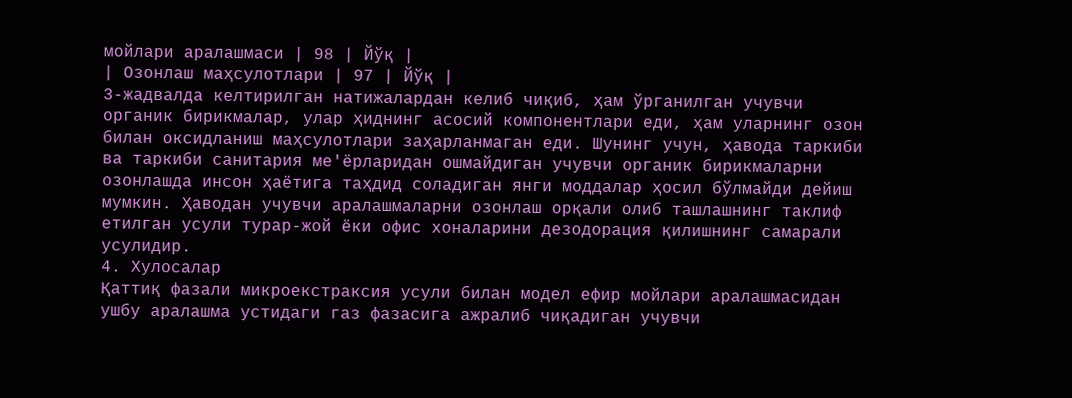мойлари аралашмаси | 98 | Йўқ |
| Озонлаш маҳсулотлари | 97 | Йўқ |
3-жадвалда келтирилган натижалардан келиб чиқиб, ҳам ўрганилган учувчи органик бирикмалар, улар ҳиднинг асосий компонентлари еди, ҳам уларнинг озон билан оксидланиш маҳсулотлари заҳарланмаган еди. Шунинг учун, ҳавода таркиби ва таркиби санитария ме'ёрларидан ошмайдиган учувчи органик бирикмаларни озонлашда инсон ҳаётига таҳдид соладиган янги моддалар ҳосил бўлмайди дейиш мумкин. Ҳаводан учувчи аралашмаларни озонлаш орқали олиб ташлашнинг таклиф етилган усули турар-жой ёки офис хоналарини дезодорация қилишнинг самарали усулидир.
4. Хулосалар
Қаттиқ фазали микроекстраксия усули билан модел ефир мойлари аралашмасидан ушбу аралашма устидаги газ фазасига ажралиб чиқадиган учувчи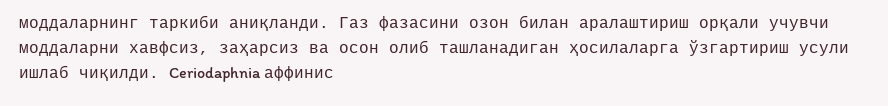моддаларнинг таркиби аниқланди. Газ фазасини озон билан аралаштириш орқали учувчи моддаларни хавфсиз, заҳарсиз ва осон олиб ташланадиган ҳосилаларга ўзгартириш усули ишлаб чиқилди. Ceriodaphnia аффинис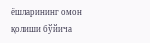ёшларининг омон қолиши бўйича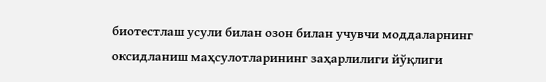биотестлаш усули билан озон билан учувчи моддаларнинг оксидланиш маҳсулотларининг заҳарлилиги йўқлиги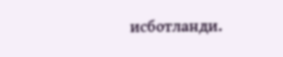исботланди.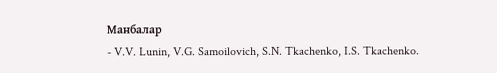Манбалар
- V.V. Lunin, V.G. Samoilovich, S.N. Tkachenko, I.S. Tkachenko.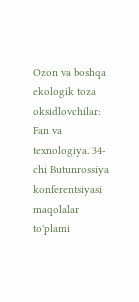Ozon va boshqa ekologik toza oksidlovchilar: Fan va texnologiya. 34-chi Butunrossiya konferentsiyasi maqolalar to'plami